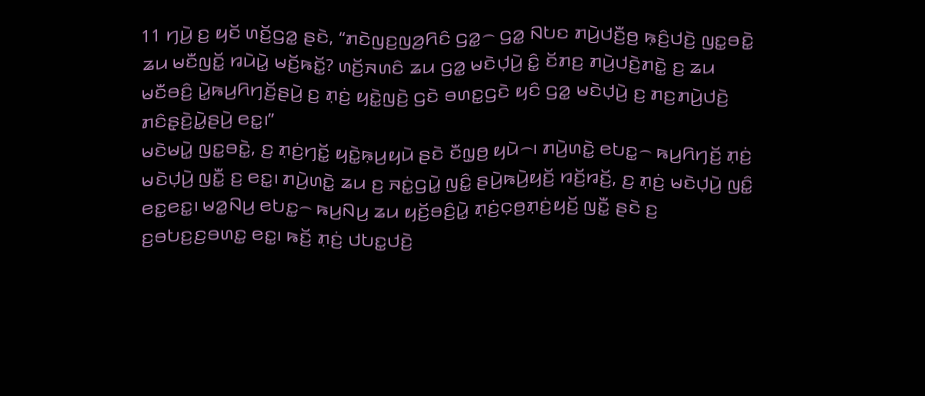11 ꤚꤣꤧ꤬ ꤢ꤬ ꤟꤢꤩ ꤛꤢꤩ꤬ꤞꤤ꤭ ꤔꤢꤧ, “ꤊꤢꤧꤜꤢ꤬ꤜꤤ꤬ꤖꤢꤨ ꤞꤤ꤭꤮ ꤞꤤ꤭ ꤡꤝꤢ ꤊꤣꤧ꤬ꤓꤢꤪ꤬ꤥ꤬ ꤒ꤫ꤢꤨ꤬ꤓꤢꤧ꤬ ꤜꤢ꤭ꤋꤢꤧ꤭ ꤘꤣ ꤗꤢꤪꤜꤢꤩ꤭ ꤙꤣꤧꤣꤧ꤭ ꤗꤢꤩ꤬ꤒꤢꤩ꤭? ꤛꤢꤩ꤬ꤏꤛꤢꤨ ꤘꤣ ꤞꤤ꤭ ꤗꤢꤧꤓ꤫ꤣꤧ꤬ ꤢꤨ꤭ ꤢꤩꤊꤢ꤬ ꤊꤣꤧ꤬ꤓꤢꤧ꤬ꤊꤢꤧ꤭ ꤢ꤬ ꤘꤣ ꤗꤢꤪꤋꤢꤨ꤬ ꤣꤧ꤭ꤒꤣ꤬ꤖꤚꤢꤩ꤬ꤔꤣꤧ꤬ ꤢ꤬ ꤊ꤫ꤢꤦ꤬ ꤟꤢꤧ꤭ꤜꤢꤧ꤬ ꤞꤢꤧ ꤋꤛꤢ꤭ꤞꤢꤧ ꤟꤢꤨ ꤞꤤ꤭ ꤗꤢꤧꤓ꤫ꤣꤧ꤬ ꤢ꤬ ꤊꤢ꤬ꤊꤣꤧ꤬ꤓꤢꤧ꤬ ꤊꤢꤨꤔ꤫ꤢꤧ꤬ꤣꤧ꤭ꤔꤣꤧ꤬ ꤕꤢ꤭꤯”
ꤗꤢꤧꤗꤣꤧ꤭ ꤜꤢ꤭ꤋꤢꤧ꤭, ꤢ꤬ ꤊ꤫ꤢꤦ꤬ꤚꤢꤩ꤭ ꤟꤢꤧ꤭ꤒ꤫ꤣ꤬ꤟꤣꤧ ꤔꤢꤧ ꤢꤪꤜ꤫ꤥ꤬ ꤟꤣꤧ꤮꤯ ꤊꤣꤧ꤬ꤛꤢꤧ꤭ ꤕꤝꤢ꤭꤮ ꤒꤣ꤬ꤖꤚꤢꤩ꤬ ꤊ꤫ꤢꤦ꤬ ꤗꤢꤧꤓ꤫ꤣꤧ꤬ ꤜꤢꤪ꤭ ꤢ꤬ ꤕꤢ꤭꤯ ꤊꤣꤧ꤬ꤛꤢꤧ꤭ ꤘꤣ ꤢ꤬ ꤏꤢꤦ꤭ꤞꤣꤧ꤭ ꤜꤢꤨ꤭ ꤔꤣꤧ꤬ꤒꤣꤧ꤬ꤟꤢꤩ꤬ ꤙꤢꤩ꤬ꤙꤢꤩ꤬, ꤢ꤬ ꤊ꤫ꤢꤦ꤬ ꤗꤢꤧꤓ꤫ꤣꤧ꤬ ꤜꤢꤨ꤭ ꤕꤢ꤭ꤕꤢ꤭꤯ ꤗꤤ꤭ꤡꤣ꤬ ꤕꤝꤢ꤭꤮ ꤒꤣ꤬ꤡꤣ꤬ ꤘꤣ ꤟꤢꤩ꤬ꤋꤢꤨ꤬ꤣꤧ꤭ ꤊ꤫ꤢꤦ꤬ꤍ꤫ꤥ꤬ꤊ꤫ꤢꤦ꤬ꤟꤢꤩ꤬ ꤜꤢꤪ꤭ ꤔꤢꤧ ꤢ꤬ ꤢ꤬ꤋꤝꤢ꤬ꤢ꤬ꤋꤛꤢ꤭ ꤕꤢ꤭꤯ ꤒꤢꤩ꤬ ꤊ꤫ꤢꤦ꤬ ꤓꤝꤢ꤭ꤓꤢꤧ꤬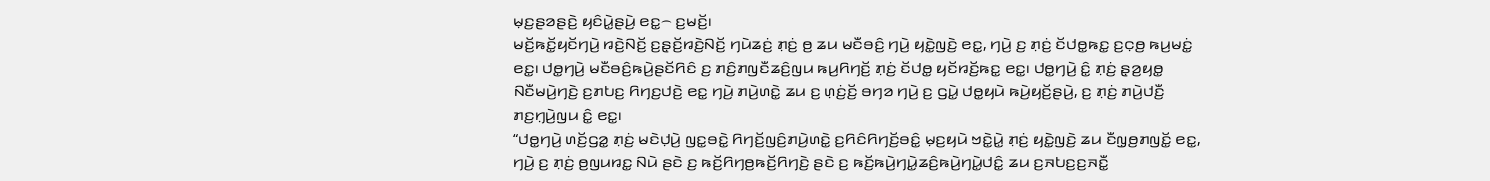ꤗ꤫ꤢ꤬ꤔꤤꤔꤢꤧ꤬ ꤟꤢꤨꤣꤧ꤭ꤔꤣꤧ꤬ ꤕꤢ꤭꤮ ꤢ꤬ꤗꤢꤩ꤬꤯
ꤗꤢꤩ꤬ꤒꤢꤩ꤭ꤟꤢꤩꤚꤣꤧ꤬ ꤙꤢꤧ꤬ꤡꤢꤩ꤬ ꤢ꤬ꤔ꤫ꤢꤩ꤬ꤙꤢꤧ꤬ꤡꤢꤩ꤬ ꤚꤣꤧꤘꤢꤦ꤬ ꤊ꤫ꤢꤦ꤬ ꤥ꤬ ꤘꤣ ꤗꤢꤪꤋꤢꤨ꤬ ꤚꤣꤧ꤬ ꤟꤢꤧ꤭ꤜꤢꤧ꤬ ꤕꤢ꤭, ꤚꤣꤧ꤬ ꤢ꤬ ꤊ꤫ꤢꤦ꤬ ꤢꤩꤓꤥ꤭ꤒꤢ꤭ ꤢ꤬ꤍ꤫ꤥ꤬ ꤒꤣ꤬ꤗꤢꤦ꤭ ꤕꤢ꤭꤯ ꤓꤥ꤭ꤚꤣꤧ꤬ ꤗꤢꤪꤋꤢꤨ꤬ꤒꤣꤧ꤬ꤔꤢꤩꤖꤢꤨ ꤢ꤬ ꤊꤢꤨ꤬ꤊꤜꤢꤪꤘꤢꤨ꤬ꤜꤣ ꤒꤣ꤬ꤖꤚꤢꤩ꤬ ꤊ꤫ꤢꤦ꤬ ꤢꤩꤓꤥ꤭ ꤟꤢꤩꤙꤢꤩ꤬ꤒꤢ꤭ ꤕꤢ꤭꤯ ꤓꤥ꤭ꤚꤣꤧ꤬ ꤢꤨ꤭ ꤊ꤫ꤢꤦ꤬ ꤔ꤫ꤤ꤬ꤟꤥ꤭ ꤡꤢꤪꤗꤣꤧ꤬ꤚꤢꤧ꤬ ꤢ꤬ꤊꤝꤢ꤬ ꤖꤚꤢ꤬ꤓꤢꤧ꤬ ꤕꤢ꤭ ꤚꤣꤧ꤬ ꤊꤣꤧ꤬ꤛꤢꤧ꤭ ꤘꤣ ꤢ꤬ ꤛ꤫ꤢꤦ꤬ꤢꤩ꤬ ꤋꤚꤤ ꤚꤣꤧ꤬ ꤢ꤬ ꤞꤣꤧ꤭ ꤓꤥ꤭ꤟꤣꤧ ꤒꤣꤧ꤬ꤟꤢꤩ꤬ꤔꤣꤧ꤬, ꤢ꤬ ꤊ꤫ꤢꤦ꤬ ꤊꤣꤧ꤬ꤓꤢꤪ꤬ ꤊꤢ꤬ꤚ꤫ꤣꤧ꤬ꤜꤣ ꤢꤨ꤭ ꤕꤢ꤭꤯
“ꤓꤥ꤭ꤚꤣꤧ꤬ ꤛꤢꤩ꤬ꤞꤤ꤭ ꤊ꤫ꤢꤦ꤬ ꤗꤢꤧꤓ꤫ꤣꤧ꤬ ꤜꤢ꤭ꤋꤢꤧ꤭ ꤖꤚꤢꤩ꤬ꤜꤢꤨ꤬ꤊꤣꤧ꤬ꤛꤢꤧ꤭ ꤢ꤬ꤖꤢꤨꤖꤚꤢꤩ꤬ꤋꤢꤨ꤭ ꤗ꤫ꤢ꤬ꤟꤣꤧ ꤠꤢꤧ꤭ꤣꤧ꤭ ꤊ꤫ꤢꤦ꤬ ꤟꤢꤧ꤭ꤜꤢꤧ꤬ ꤘꤣ ꤢꤪꤜ꤫ꤥ꤬ꤊꤜꤢꤩ꤭ ꤕꤢ꤭, ꤚꤣꤧ꤬ ꤢ꤬ ꤊ꤫ꤢꤦ꤬ ꤥ꤬ꤜꤣꤙꤢ꤭ ꤡꤣꤧ ꤔꤢꤧ ꤢ꤬ ꤒꤢꤩ꤬ꤖꤚꤥ꤬ꤒꤢꤩ꤬ꤖꤚꤢꤧ꤬ ꤔꤢꤧ ꤢ꤬ ꤒꤢꤩ꤬ꤒꤣꤧ꤬ꤚꤣꤧ꤭ꤘꤢꤨ꤬ꤒꤣꤧ꤬ꤚꤣꤧ꤭ꤓꤢꤨ꤭ ꤘꤣ ꤢ꤬ꤏꤝꤢ꤬ꤢ꤬ꤏꤢꤪ꤭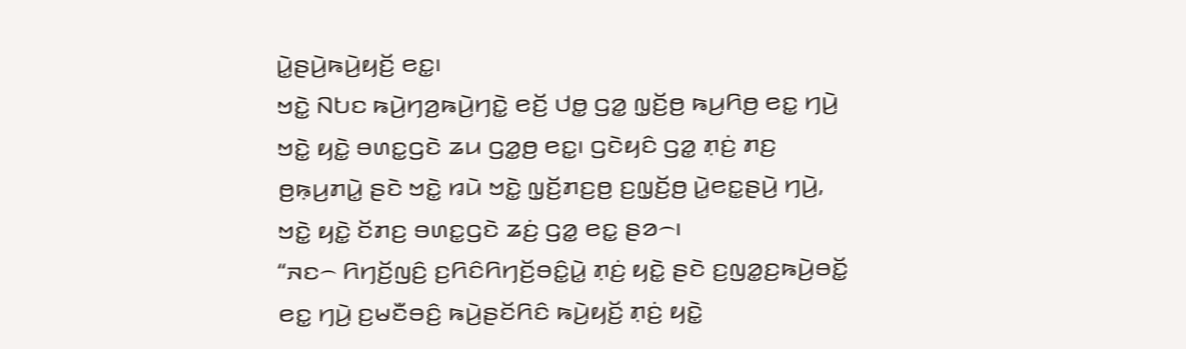ꤣꤧ꤭ꤔꤣꤧ꤬ꤒꤣꤧ꤬ꤟꤢꤩ꤬ ꤕꤢ꤭꤯
ꤠꤢꤧ꤭ ꤡꤝꤢ ꤒꤣꤧ꤬ꤚꤤ꤬ꤒꤣꤧ꤬ꤚꤢꤧ꤭ ꤕꤢꤩ꤬ ꤓꤥ꤭ ꤞꤤ꤭ ꤜ꤫ꤢꤩ꤬ꤥ꤬ ꤒꤣ꤬ꤖꤥ꤬ ꤕꤢ꤭ ꤚꤣꤧ꤬ ꤠꤢꤧ꤭ ꤟꤢꤧ꤭ ꤋꤛꤢ꤭ꤞꤢꤧ ꤘꤣ ꤞꤤ꤭ꤥ꤬ ꤕꤢ꤭꤯ ꤞꤢꤧꤟꤢꤨ ꤞꤤ꤭ ꤊ꤫ꤢꤦ꤬ ꤊꤢ꤬ ꤥ꤬ꤒ꤫ꤣ꤬ꤊꤣꤧ꤭ ꤔꤢꤧ ꤠꤢꤧ꤭ ꤙꤣꤧ ꤠꤢꤧ꤭ ꤜ꤫ꤢꤩ꤬ꤊꤢ꤬ꤥ꤬ ꤢ꤬ꤜ꤫ꤢꤩ꤬ꤥ꤬ ꤣꤧ꤭ꤕꤢ꤭ꤔꤣꤧ꤬ ꤚꤣꤧ꤬, ꤠꤢꤧ꤭ ꤟꤢꤧ꤭ ꤢꤩꤊꤢ꤬ ꤋꤛꤢ꤭ꤞꤢꤧ ꤘꤢꤦ꤬ ꤞꤤ꤭ ꤕꤢ꤭ ꤔꤤ꤮꤯
“ꤏꤢ꤮ ꤖꤚꤢꤩ꤬ꤜꤢꤨ꤬ ꤢ꤬ꤖꤢꤨꤖꤚꤢꤩ꤬ꤋꤢꤨ꤭ꤣꤧ꤭ ꤊ꤫ꤢꤦ꤬ ꤟꤢꤧ꤭ ꤔꤢꤧ ꤢ꤬ꤜꤤ꤭ꤢ꤬ꤒꤣꤧ꤬ꤋꤢꤩ꤭ ꤕꤢ꤭ ꤚꤣꤧ꤬ ꤢ꤬ꤗꤢꤪꤋꤢꤨ꤬ ꤒꤣꤧ꤬ꤔꤢꤩꤖꤢꤨ ꤒꤣꤧ꤬ꤟꤢꤩ꤬ ꤊ꤫ꤢꤦ꤬ ꤟꤢꤧ꤭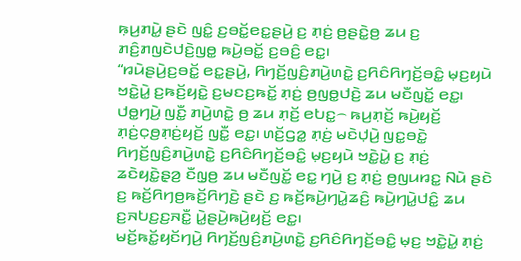ꤒ꤫ꤣ꤬ꤊꤣꤧ꤭ ꤔꤢꤧ ꤜꤢꤨ꤭ ꤢ꤬ꤋꤢꤩ꤭ꤕꤢ꤭ꤔꤣꤧ꤬ ꤢ꤬ ꤊ꤫ꤢꤦ꤬ ꤥ꤬ꤔꤢꤧ꤭ꤥ꤬ ꤘꤣ ꤢ꤬ ꤊꤢꤨ꤬ꤊꤜꤢꤧꤓꤢꤧ꤬ꤜꤥ꤭ ꤒꤣꤧ꤬ꤋꤢꤩ꤭ ꤢ꤬ꤋꤢꤨ꤬ ꤕꤢ꤭꤯
“ꤙꤣꤧꤔꤣꤧ꤬ꤢ꤬ꤋꤢꤩ꤭ ꤕꤢ꤭ꤔꤣꤧ꤬, ꤖꤚꤢꤩ꤬ꤜꤢꤨ꤬ꤊꤣꤧ꤬ꤛꤢꤧ꤭ ꤢ꤬ꤖꤢꤨꤖꤚꤢꤩ꤬ꤋꤢꤨ꤭ ꤗ꤫ꤢ꤬ꤟꤣꤧ ꤠꤢꤧ꤭ꤣꤧ꤭ ꤢ꤬ꤒꤢꤩ꤬ꤟꤢꤧ꤭ ꤢ꤬ꤗꤢꤢ꤬ꤒꤢꤩ꤭ ꤊ꤫ꤢꤦ꤬ ꤥ꤬ꤜꤥ꤭ꤓꤢꤧ꤬ ꤘꤣ ꤗꤢꤪꤜꤢꤩ꤭ ꤕꤢ꤭꤯ ꤓꤥ꤭ꤚꤣꤧ꤬ ꤜꤢꤪ꤭ ꤊꤣꤧ꤬ꤛꤢꤧ꤭ ꤥ꤬ ꤘꤣ ꤊ꤫ꤢꤩ꤬ ꤕꤝꤢ꤭꤮ ꤒꤣ꤬ꤊ꤫ꤢꤩ꤬ ꤒꤣꤧ꤬ꤟꤢꤩ꤬ ꤊ꤫ꤢꤦ꤬ꤍ꤫ꤥ꤬ꤊ꤫ꤢꤦ꤬ꤟꤢꤩ꤬ ꤜꤢꤪ꤭ ꤕꤢ꤭꤯ ꤛꤢꤩ꤬ꤞꤤ꤭ ꤊ꤫ꤢꤦ꤬ ꤗꤢꤧꤓ꤫ꤣꤧ꤬ ꤜꤢ꤭ꤋꤢꤧ꤭ ꤖꤚꤢꤩ꤬ꤜꤢꤨ꤬ꤊꤣꤧ꤬ꤛꤢꤧ꤭ ꤢ꤬ꤖꤢꤨꤖꤚꤢꤩ꤬ꤋꤢꤨ꤭ ꤗ꤫ꤢ꤬ꤟꤣꤧ ꤠꤢꤧ꤭ꤣꤧ꤭ ꤢ꤬ ꤊ꤫ꤢꤦ꤬ ꤘꤢꤧꤟꤢꤧ꤭ꤔ꤫ꤤ꤬ ꤢꤪꤜ꤫ꤥ꤬ ꤘꤣ ꤗꤢꤪꤜꤢꤩ꤭ ꤕꤢ꤭ ꤚꤣꤧ꤬ ꤢ꤬ ꤊ꤫ꤢꤦ꤬ ꤥ꤬ꤜꤣꤙꤢ꤭ ꤡꤣꤧ ꤔꤢꤧ ꤢ꤬ ꤒꤢꤩ꤬ꤖꤚꤥ꤬ꤒꤢꤩ꤬ꤖꤚꤢꤧ꤬ ꤔꤢꤧ ꤢ꤬ ꤒꤢꤩ꤬ꤒꤣꤧ꤬ꤚꤣꤧ꤭ꤘꤢꤨ꤬ ꤒꤣꤧ꤬ꤚꤣꤧ꤭ꤓꤢꤨ꤭ ꤘꤣ ꤢ꤬ꤏꤝꤢ꤬ꤢ꤬ꤏꤢꤪ꤭ ꤣꤧ꤭ꤔꤣꤧ꤬ꤒꤣꤧ꤬ꤟꤢꤩ꤬ ꤕꤢ꤭꤯
ꤗꤢꤩ꤬ꤒꤢꤩ꤭ꤟꤢꤩꤚꤣꤧ꤬ ꤖꤚꤢꤩ꤬ꤜꤢꤨ꤬ꤊꤣꤧ꤬ꤛꤢꤧ꤭ ꤢ꤬ꤖꤢꤨꤖꤚꤢꤩ꤬ꤋꤢꤨ꤭ ꤗ꤫ꤢ꤬ ꤠꤢꤧ꤭ꤣꤧ꤭ ꤊ꤫ꤢꤦ꤬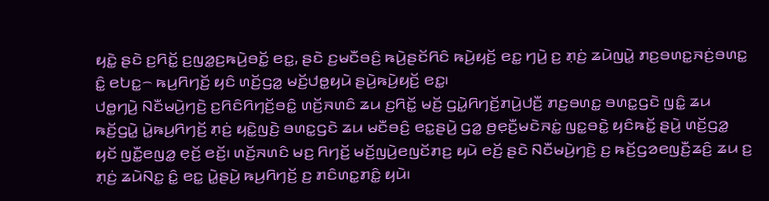ꤟꤢꤧ꤭ ꤔꤢꤧ ꤢ꤬ꤖꤢꤩ꤭ ꤢ꤬ꤜꤤ꤭ꤢ꤬ꤒꤣꤧ꤬ꤋꤢꤩ꤭ ꤕꤢ꤭, ꤔꤢꤧ ꤢ꤬ꤗꤢꤪꤋꤢꤨ꤬ ꤒꤣꤧ꤬ꤔꤢꤩꤖꤢꤨ ꤒꤣꤧ꤬ꤟꤢꤩ꤬ ꤕꤢ꤭ ꤚꤣꤧ꤬ ꤢ꤬ ꤊ꤫ꤢꤦ꤬ ꤘꤣꤧꤜꤣꤧ꤭ ꤊꤢ꤬ꤋꤛꤢ꤭ꤏꤢꤦ꤬ꤋꤛꤢ꤭ ꤢꤨ꤭ ꤕꤝꤢ꤭꤮ ꤒꤣ꤬ꤖꤚꤢꤩ꤬ ꤟꤢꤨ ꤛꤢꤩ꤬ꤞꤤ꤭ ꤗꤢꤩ꤬ꤓꤥ꤭ꤟꤣꤧ ꤔꤣꤧ꤬ꤒꤣꤧ꤬ꤟꤢꤩ꤬ ꤕꤢ꤭꤯
ꤓꤥ꤭ꤚꤣꤧ꤬ ꤡꤢꤪꤗꤣꤧ꤬ꤚꤢꤧ꤬ ꤢ꤬ꤖꤢꤨꤖꤚꤢꤩ꤬ꤋꤢꤨ꤭ ꤛꤢꤩ꤬ꤏꤛꤢꤨ ꤘꤣ ꤢ꤬ꤖꤢꤩ꤭ ꤗꤢꤩ꤬ ꤞꤣꤧ꤭ꤖꤚꤢꤩ꤬ꤊꤣꤧ꤬ꤓꤢꤪ꤬ ꤊꤢ꤬ꤋꤛꤢ꤭ ꤋꤛꤢ꤭ꤞꤢꤧ ꤜꤢꤨ꤭ ꤘꤣ ꤒꤢꤩ꤬ꤞꤣꤧ꤭ ꤣꤧ꤭ꤒꤣ꤬ꤖꤚꤢꤩ꤬ ꤊ꤫ꤢꤦ꤬ ꤟꤢꤧ꤭ꤜꤢꤧ꤬ ꤋꤛꤢ꤭ꤞꤢꤧ ꤘꤣ ꤗꤢꤪꤋꤢꤨ꤬ ꤕꤢ꤭ꤔꤣꤧ꤬ ꤞꤤ꤭ ꤥ꤬ꤕ꤫ꤢꤪ꤬ꤗꤢꤧꤏꤢꤦ꤭ ꤜꤢ꤭ꤋꤢꤧ꤭ ꤟꤢꤨꤒꤢꤩ꤭ ꤔꤣꤧ꤬ ꤛꤢꤩ꤬ꤞꤤ꤭ ꤟꤢꤩ ꤜꤢꤪ꤭ꤕꤜꤤ꤭ ꤕ꤫ꤢꤩ꤬ ꤕꤢꤩ꤬꤯ ꤛꤢꤩ꤬ꤏꤛꤢꤨ ꤗꤢ꤬ ꤖꤚꤢꤩ꤬ ꤗꤢꤩ꤬ꤜꤣꤧ꤬ꤕꤜꤢꤩꤊꤢ꤬ ꤟꤣꤧ ꤕꤢꤩ꤬ ꤔꤢꤧ ꤡꤢꤪꤗꤣꤧ꤬ꤚꤢꤧ꤬ ꤢ꤬ ꤒꤢꤩ꤬ꤞꤤꤕꤜꤢꤪ꤬ꤘꤢꤨ꤬ ꤘꤣ ꤢ꤬ ꤊ꤫ꤢꤦ꤬ ꤘꤣꤧꤡꤢ꤭ ꤢꤨ꤭ ꤕꤢ꤭ ꤣꤧ꤭ꤔꤣꤧ꤬ ꤒꤣ꤬ꤖꤚꤢꤩ꤬ ꤢ꤬ ꤊꤢꤨꤛꤢ꤭ꤊꤢꤨ꤭ ꤟꤣꤧ꤯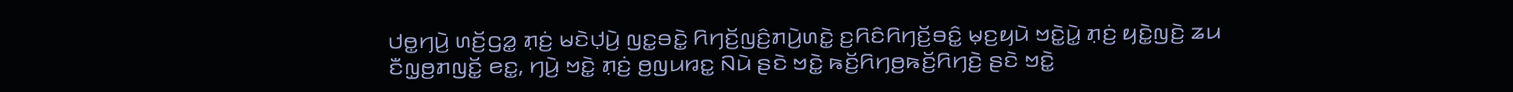ꤓꤥ꤭ꤚꤣꤧ꤬ ꤛꤢꤩ꤬ꤞꤤ꤭ ꤊ꤫ꤢꤦ꤬ ꤗꤢꤧꤓ꤫ꤣꤧ꤬ ꤜꤢ꤭ꤋꤢꤧ꤭ ꤖꤚꤢꤩ꤬ꤜꤢꤨ꤬ꤊꤣꤧ꤬ꤛꤢꤧ꤭ ꤢ꤬ꤖꤢꤨꤖꤚꤢꤩ꤬ꤋꤢꤨ꤭ ꤗ꤫ꤢ꤬ꤟꤣꤧ ꤠꤢꤧ꤭ꤣꤧ꤭ ꤊ꤫ꤢꤦ꤬ ꤟꤢꤧ꤭ꤜꤢꤧ꤬ ꤘꤣ ꤢꤪꤜ꤫ꤥ꤬ꤊꤜꤢꤩ꤭ ꤕꤢ꤭, ꤚꤣꤧ꤬ ꤠꤢꤧ꤭ ꤊ꤫ꤢꤦ꤬ ꤥ꤬ꤜꤣꤙꤢ꤭ ꤡꤣꤧ ꤔꤢꤧ ꤠꤢꤧ꤭ ꤒꤢꤩ꤬ꤖꤚꤥ꤬ꤒꤢꤩ꤬ꤖꤚꤢꤧ꤬ ꤔꤢꤧ ꤠꤢꤧ꤭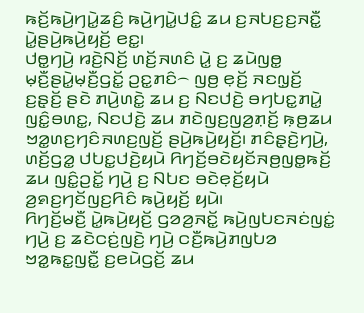ꤒꤢꤩ꤬ꤒꤣꤧ꤬ꤚꤣꤧ꤭ꤘꤢꤨ꤬ ꤒꤣꤧ꤬ꤚꤣꤧ꤭ꤓꤢꤨ꤭ ꤘꤣ ꤢ꤬ꤏꤝꤢ꤬ꤢ꤬ꤏꤢꤪ꤭ ꤣꤧ꤭ꤔꤣꤧ꤬ꤒꤣꤧ꤬ꤟꤢꤩ꤬ ꤕꤢ꤭꤯
ꤓꤥ꤭ꤚꤣꤧ꤬ ꤙꤢꤧ꤬ꤡꤢꤩ꤬ ꤛꤢꤩ꤬ꤏꤛꤢꤨ ꤣꤧ꤭ ꤢ꤬ ꤘꤣꤧꤜꤥ꤭ ꤗ꤫ꤢꤪ꤬ꤔꤣꤧ꤭ꤗ꤫ꤢꤪ꤬ꤞꤢꤩ꤭ ꤑꤢ꤭ꤊꤢꤨ꤮ ꤜꤥ꤬ ꤕ꤫ꤢꤩ꤬ ꤏꤢꤜ꤫ꤢꤩ꤬ ꤢ꤬ꤔ꤫ꤢꤩ꤬ ꤔꤢꤧ ꤊꤣꤧ꤬ꤛꤢꤧ꤭ ꤘꤣ ꤢ꤬ ꤡꤢꤓꤢꤧ꤬ ꤋꤚꤝꤢ꤭ꤊꤣꤧ꤭ ꤜꤢꤨ꤭ꤋꤛꤢ꤭, ꤡꤢꤓꤢꤧ꤬ ꤘꤣ ꤊꤢꤧꤜꤢ꤬ꤜꤤ꤬ꤊ꤫ꤢꤩ꤬ ꤒ꤫ꤥ꤬ꤘꤣ ꤠꤤ꤭ꤛꤢ꤬ꤚꤢꤨꤏꤛꤢ꤬ꤜꤢꤩ꤬ ꤔꤣꤧ꤬ꤒꤣꤧ꤬ꤟꤢꤩ꤬꤯ ꤊꤢꤨꤔ꤫ꤢꤧ꤬ꤚꤣꤧ꤬, ꤛꤢꤩ꤬ꤞꤤ꤭ ꤓꤝꤢ꤭ꤓꤢꤧ꤬ꤟꤣꤧ ꤖꤚꤢꤩ꤬ꤋꤢꤧꤟꤢꤩꤏꤥ꤬ꤜꤥ꤭ꤒꤢꤩ꤬ ꤘꤣ ꤜꤢꤨ꤭ꤑꤢꤩ꤭ ꤚꤣꤧ꤬ ꤢ꤬ ꤡꤝꤢ ꤋꤢꤧꤕ꤫ꤢꤩ꤬ꤟꤣꤧ ꤤ꤬ꤎꤢ꤬ꤚꤢꤩꤜꤢ꤬ꤖꤢꤨ ꤒꤣꤧ꤬ꤟꤢꤩ꤬ ꤟꤣꤧ꤯
ꤖꤚꤢꤩ꤬ꤗꤢꤪ꤬ ꤣꤧ꤭ꤒꤣꤧ꤬ꤟꤢꤩ꤬ ꤞꤤꤤ꤬ꤏꤢꤩ꤭ ꤒꤣꤧ꤬ꤜꤝꤢꤏꤢꤦꤜꤢꤦ꤭ ꤚꤣꤧ꤬ ꤢ꤬ ꤘꤢꤧꤍꤢꤦ꤬ꤜꤢꤧ꤬ ꤚꤣꤧ꤬ ꤍꤢꤪ꤬ꤒꤣꤧ꤬ꤊꤜꤝꤤ ꤠꤤ꤭ꤒꤢ꤭ꤜꤢꤪ꤭ ꤢ꤬ꤕꤣꤧꤞꤢꤩ꤬ ꤘꤣ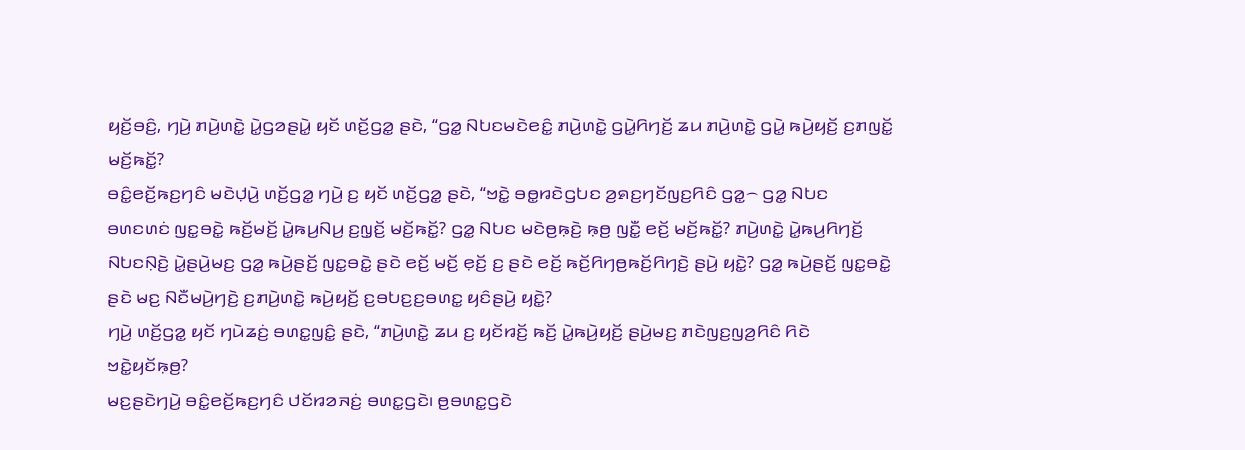ꤟꤢꤩ꤬ꤋꤢꤨ꤬, ꤚꤣꤧ꤬ ꤊꤣꤧ꤬ꤛꤢꤧ꤭ ꤣꤧ꤭ꤞꤤꤔꤣꤧ꤭ ꤟꤢꤩ ꤛꤢꤩ꤬ꤞꤤ꤭ ꤔꤢꤧ, “ꤞꤤ꤭ ꤡꤝꤢꤗꤢꤧꤕꤢꤨ꤭ ꤊꤣꤧ꤬ꤛꤢꤧ꤭ ꤞꤣꤧ꤭ꤖꤚꤢꤩ꤬ ꤘꤣ ꤊꤣꤧ꤬ꤛꤢꤧ꤭ ꤞꤣꤧ꤭ ꤒꤣꤧ꤬ꤟꤢꤩ꤬ ꤢ꤬ꤊꤜꤢꤩ꤭ ꤗꤢꤩ꤬ꤒꤢꤩ꤭?
ꤋꤢꤨ꤭ꤕꤢꤩ꤬ꤒꤢ꤬ꤚꤢꤨ ꤗꤢꤧꤓ꤫ꤣꤧ꤬ ꤛꤢꤩ꤬ꤞꤤ꤭ ꤚꤣꤧ꤬ ꤢ꤬ ꤟꤢꤩ ꤛꤢꤩ꤬ꤞꤤ꤭ ꤔꤢꤧ, “ꤠꤢꤧ꤭ ꤋꤥ꤭ꤙꤢꤧꤞꤝꤢ ꤤ꤬ꤎꤢ꤬ꤚꤢꤩꤜꤢ꤬ꤖꤢꤨ ꤞꤤ꤭꤮ ꤞꤤ꤭ ꤡꤝꤢ ꤋꤛꤢꤛꤢꤦ ꤜꤢ꤭ꤋꤢꤧ꤭ ꤒꤢꤩ꤬ꤗꤢꤩ꤬ ꤣꤧ꤭ꤒꤣ꤬ꤡꤣ꤬ ꤢ꤬ꤜ꤫ꤢꤩ꤬ ꤗꤢꤩ꤬ꤒꤢꤩ꤭? ꤞꤤ꤭ ꤡꤝꤢ ꤗꤢꤧꤥ꤬ꤒ꤫ꤢꤧ꤬ ꤒ꤫ꤥ꤬ ꤜꤢꤪ꤭ ꤕꤢꤩ꤬ ꤗꤢꤩ꤬ꤒꤢꤩ꤭? ꤊꤣꤧ꤬ꤛꤢꤧ꤭ ꤣꤧ꤭ꤒꤣ꤬ꤖꤚꤢꤩ꤬ ꤡꤝꤢꤡ꤫ꤢꤧ꤬ ꤣꤧ꤭ꤔꤣꤧ꤬ꤗꤢ꤬ ꤞꤤ꤭ ꤒꤣꤧ꤬ꤔꤢꤩ꤬ ꤜꤢ꤭ꤋꤢꤧ꤭ ꤔꤢꤧ ꤕꤢꤩ꤬ ꤗꤢꤩ꤬ ꤕ꤫ꤢꤩ꤬ ꤢ꤬ ꤔꤢꤧ ꤕꤢꤩ꤬ ꤒꤢꤩ꤬ꤖꤚꤥ꤬ꤒꤢꤩ꤬ꤖꤚꤢꤧ꤬ ꤔꤣꤧ꤬ ꤟꤢꤧ꤭? ꤞꤤ꤭ ꤒꤣꤧ꤬ꤔꤢꤩ꤬ ꤜꤢ꤭ꤋꤢꤧ꤭ ꤔꤢꤧ ꤗꤢ꤬ ꤡꤢꤪꤗꤣꤧ꤬ꤚꤢꤧ꤬ ꤢ꤬ꤊꤣꤧ꤬ꤛꤢꤧ꤭ ꤒꤣꤧ꤬ꤟꤢꤩ꤬ ꤢ꤬ꤋꤝꤢ꤬ꤢ꤬ꤋꤛꤢ꤭ ꤟꤢꤨꤔꤣꤧ꤬ ꤟꤢꤧ꤭?
ꤚꤣꤧ꤬ ꤛꤢꤩ꤬ꤞꤤ꤭ ꤟꤢꤩ ꤚꤣꤧꤘꤢꤦ꤬ ꤋꤛꤢ꤭ꤜꤢꤨ꤭ ꤔꤢꤧ, “ꤊꤣꤧ꤬ꤛꤢꤧ꤭ ꤘꤣ ꤢ꤬ ꤟꤢꤩꤙꤢꤩ꤬ ꤒꤢꤩ꤬ ꤣꤧ꤭ꤒꤣꤧ꤬ꤟꤢꤩ꤬ ꤔꤣꤧ꤬ꤗꤢ꤬ ꤊꤢꤧꤜꤢ꤬ꤜꤤ꤬ꤖꤢꤨ ꤖꤢꤧ ꤠꤢꤧ꤭ꤟꤢꤩꤒ꤫ꤥ꤬?
ꤗꤢ꤬ꤔꤢꤧꤚꤣꤧ꤬ ꤋꤢꤨ꤭ꤕꤢꤩ꤬ꤒꤢ꤬ꤚꤢꤨ ꤓꤢꤩꤙꤤꤏꤢꤦ꤬ ꤋꤛꤢ꤭ꤞꤢꤧ꤯ ꤥ꤬ꤋꤛꤢ꤭ꤞꤢꤧ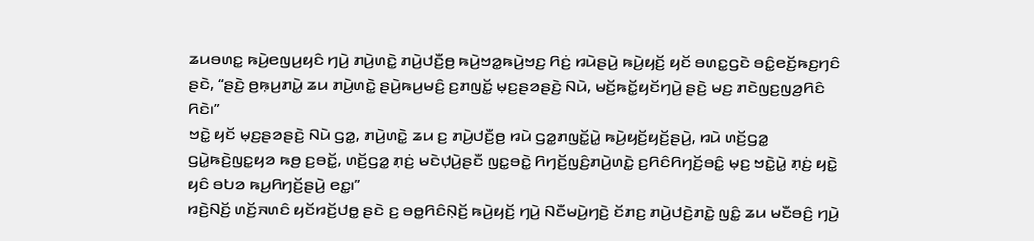ꤘꤣꤋꤛꤢ꤭ ꤒꤣꤧ꤬ꤕꤜꤣ꤬ꤟꤢꤨ ꤚꤣꤧ꤬ ꤊꤣꤧ꤬ꤛꤢꤧ꤭ ꤊꤣꤧ꤬ꤓꤢꤪ꤬ꤥ꤬ ꤒꤣꤧ꤬ꤠꤤ꤭ꤒꤣꤧ꤬ꤠꤢ꤬ ꤖꤢꤦ꤬ ꤙꤣꤧꤔꤣꤧ꤬ ꤒꤣꤧ꤬ꤟꤢꤩ꤬ ꤟꤢꤩ ꤋꤛꤢ꤭ꤞꤢꤧ ꤋꤢꤨ꤭ꤕꤢꤩ꤬ꤒꤢ꤬ꤚꤢꤨ ꤔꤢꤧ, “ꤔꤢꤧ꤬ ꤥ꤬ꤒ꤫ꤣ꤬ꤊꤣꤧ꤭ ꤘꤣ ꤊꤣꤧ꤬ꤛꤢꤧ꤭ ꤔꤣꤧ꤬ꤒꤣ꤬ꤗꤢꤨ꤬ ꤢ꤬ꤊꤜꤢꤩ꤭ ꤗ꤫ꤢ꤬ꤔꤤꤔꤢꤧ꤬ ꤡꤣꤧ, ꤗꤢꤩ꤬ꤒꤢꤩ꤭ꤟꤢꤩꤚꤣꤧ꤬ ꤔꤢꤧ꤬ ꤗꤢ꤬ ꤊꤢꤧꤜꤢ꤬ꤜꤤ꤬ꤖꤢꤨ ꤖꤢꤧ꤯”
ꤠꤢꤧ꤭ ꤟꤢꤩ ꤗ꤫ꤢ꤬ꤔꤤꤔꤢꤧ꤬ ꤡꤣꤧ ꤞꤤ꤭, ꤊꤣꤧ꤬ꤛꤢꤧ꤭ ꤘꤣ ꤢ꤬ ꤊꤣꤧ꤬ꤓꤢꤪ꤬ꤥ꤬ ꤙꤣꤧ ꤞꤤ꤭ꤊꤜꤢꤩ꤭ꤣꤧ꤭ ꤒꤣꤧ꤬ꤟꤢꤩ꤬ꤟꤢꤩ꤬ꤔꤣꤧ꤬, ꤙꤣꤧ ꤛꤢꤩ꤬ꤞꤤ꤭ ꤞꤣꤧ꤭ꤒꤢꤧ꤬ꤜꤢ꤭ꤟꤤ ꤒꤥ꤬ ꤢ꤬ꤋꤢꤩ꤭, ꤛꤢꤩ꤬ꤞꤤ꤭ ꤊ꤫ꤢꤦ꤬ ꤗꤢꤧꤓ꤫ꤣꤧ꤬ꤔꤢꤪ ꤜꤢ꤭ꤋꤢꤧ꤭ ꤖꤚꤢꤩ꤬ꤜꤢꤨ꤬ꤊꤣꤧ꤬ꤛꤢꤧ꤭ ꤢ꤬ꤖꤢꤨꤖꤚꤢꤩ꤬ꤋꤢꤨ꤭ ꤗ꤫ꤢ꤬ ꤠꤢꤧ꤭ꤣꤧ꤭ ꤊ꤫ꤢꤦ꤬ ꤟꤢꤧ꤭ ꤟꤢꤨ ꤋꤝꤤ ꤒꤣ꤬ꤖꤚꤢꤩ꤬ꤔꤣꤧ꤬ ꤕꤢ꤭꤯”
ꤙꤢꤧ꤬ꤡꤢꤩ꤬ ꤛꤢꤩ꤬ꤏꤛꤢꤨ ꤟꤢꤩꤙꤢꤩ꤬ꤓꤥ꤭ ꤔꤢꤧ ꤢ꤬ ꤋꤥ꤭ꤖꤢꤨꤡ꤫ꤢꤩ꤬ ꤒꤣꤧ꤬ꤟꤢꤩ꤬ ꤚꤣꤧ꤬ ꤡꤢꤪꤗꤣꤧ꤬ꤚꤢꤧ꤬ ꤢꤩꤊꤢ꤬ ꤊꤣꤧ꤬ꤓꤢꤧ꤬ꤊꤢꤧ꤭ ꤜꤢꤨ꤭ ꤘꤣ ꤗꤢꤪꤋꤢꤨ꤬ ꤚꤣꤧ꤬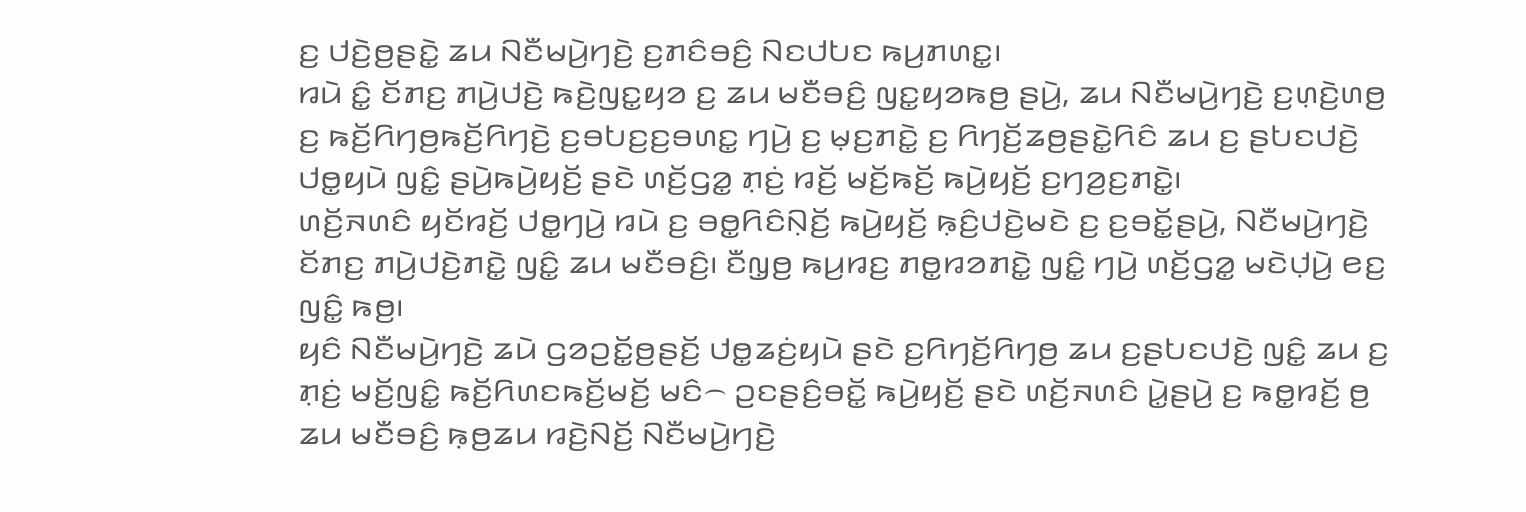ꤢ꤬ ꤓꤢꤧ꤬ꤥ꤬ꤔꤢꤧ꤭ ꤘꤣ ꤡꤢꤪꤗꤣꤧ꤬ꤚꤢꤧ꤬ ꤢ꤬ꤊꤢꤨꤋꤢꤨ꤬ ꤡꤢꤓꤝꤢ ꤒꤣ꤬ꤊꤛꤢ꤭꤯
ꤙꤣꤧ ꤢꤨ꤭ ꤢꤩꤊꤢ꤬ ꤊꤣꤧ꤬ꤓꤢꤧ꤬ ꤒꤢꤧ꤬ꤜꤢ꤭ꤟꤤ ꤢ꤬ ꤘꤣ ꤗꤢꤪꤋꤢꤨ꤬ ꤜꤢ꤭ꤟꤤꤒꤥ꤬ ꤔꤣꤧ꤬, ꤘꤣ ꤡꤢꤪꤗꤣꤧ꤬ꤚꤢꤧ꤬ ꤢ꤬ꤛ꤫ꤢꤧ꤬ꤛꤥ꤬ ꤢ꤬ ꤒꤢꤩ꤬ꤖꤚꤥ꤬ꤒꤢꤩ꤬ꤖꤚꤢꤧ꤬ ꤢ꤬ꤋꤝꤢ꤬ꤢ꤬ꤋꤛꤢ꤭ ꤚꤣꤧ꤬ ꤢ꤬ ꤗ꤫ꤢ꤬ꤊꤢꤧ꤭ ꤢ꤬ ꤖꤚꤢꤩ꤬ꤘꤥ꤬ꤔꤢꤧ꤭ꤖꤢꤨ ꤘꤣ ꤢ꤬ ꤔꤝꤢꤓꤢꤧ꤬ ꤓꤥ꤭ꤟꤣꤧ ꤜꤢꤨ꤭ ꤔꤣꤧ꤬ꤒꤣꤧ꤬ꤟꤢꤩ꤬ ꤔꤢꤧ ꤛꤢꤩ꤬ꤞꤤ꤭ ꤊ꤫ꤢꤦ꤬ ꤙꤢꤩ꤬ ꤗꤢꤩ꤬ꤒꤢꤩ꤬ ꤒꤣꤧ꤬ꤟꤢꤩ꤬ ꤢ꤬ꤚꤤ꤬ꤢ꤬ꤊꤢꤧ꤭꤯
ꤛꤢꤩ꤬ꤏꤛꤢꤨ ꤟꤢꤩꤙꤢꤩ꤬ ꤓꤥ꤭ꤚꤣꤧ꤬ ꤙꤣꤧ ꤢ꤬ ꤋꤥ꤭ꤖꤢꤨꤡ꤫ꤢꤩ꤬ ꤒꤣꤧ꤬ꤟꤢꤩ꤬ ꤒ꤫ꤢꤨ꤬ꤓꤢꤧ꤬ꤗꤢꤧ ꤢ꤬ ꤢ꤬ꤋꤢꤩ꤭ꤔꤣꤧ꤬, ꤡꤢꤪꤗꤣꤧ꤬ꤚꤢꤧ꤬ ꤢꤩꤊꤢ꤬ ꤊꤣꤧ꤬ꤓꤢꤧ꤬ꤊꤢꤧ꤭ ꤜꤢꤨ꤭ ꤘꤣ ꤗꤢꤪꤋꤢꤨ꤬꤯ ꤢꤪꤜ꤫ꤥ꤬ ꤒꤣ꤬ꤙꤢ꤬ ꤊꤥ꤭ꤙꤤꤊꤢꤧ꤭ ꤜꤢꤨ꤭ ꤚꤣꤧ꤬ ꤛꤢꤩ꤬ꤞꤤ꤭ ꤗꤢꤧꤓ꤫ꤣꤧ꤬ ꤕꤢ꤬ ꤜꤢꤨ꤭ ꤒꤥ꤬꤯
ꤟꤢꤨ ꤡꤢꤪꤗꤣꤧ꤬ꤚꤢꤧ꤬ ꤘꤣꤧ ꤞꤤꤑꤢꤩ꤭ꤥ꤬ꤔꤢꤩ꤬ ꤓꤥ꤭ꤘꤢꤦ꤬ꤟꤣꤧ ꤔꤢꤧ ꤢ꤬ꤖꤚꤢꤩ꤬ꤖꤚꤥ꤬ ꤘꤣ ꤢ꤬ꤔꤝꤢꤓꤢꤧ꤬ ꤜꤢꤨ꤭ ꤘꤣ ꤢ꤬ ꤊ꤫ꤢꤦ꤬ ꤗꤢꤩ꤬ꤜꤢꤨ꤭ ꤒꤢꤩ꤬ꤖꤛꤢꤒꤢꤩ꤬ꤗꤢꤩ꤬ ꤗꤢꤨ꤮ ꤑꤢꤔꤢꤨ꤬ꤋꤢꤩ꤭ ꤒꤣꤧ꤬ꤟꤢꤩ꤬ ꤔꤢꤧ ꤛꤢꤩ꤬ꤏꤛꤢꤨ ꤣꤧ꤭ꤔꤣꤧ꤬ ꤢ꤬ ꤒꤥ꤭ꤙꤢꤩ꤬ ꤥ꤬ ꤘꤣ ꤗꤢꤪꤋꤢꤨ꤬ ꤒ꤫ꤥ꤬ꤘꤣ ꤙꤢꤧ꤬ꤡꤢꤩ꤬ ꤡꤢꤪꤗꤣꤧ꤬ꤚꤢꤧ꤬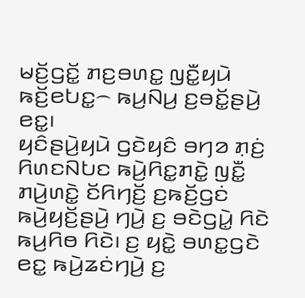ꤗꤢꤩ꤬ꤞꤢꤩ꤭ ꤊꤢ꤬ꤋꤛꤢ꤭ ꤜꤢꤪ꤭ꤟꤣꤧ ꤒꤢꤩ꤬ꤕꤝꤢ꤭꤮ ꤒꤣ꤬ꤡꤣ꤬ ꤢ꤬ꤋꤢꤩ꤭ꤔꤣꤧ꤬ ꤕꤢ꤭꤯
ꤟꤢꤨꤔꤣꤧ꤬ꤟꤣꤧ ꤞꤢꤧꤟꤢꤨ ꤋꤚꤤ ꤊ꤫ꤢꤦ꤬ ꤖꤛꤢꤡꤝꤢ ꤒꤣꤧ꤬ꤖꤢ꤭ꤊꤢꤧ꤭ ꤜꤢꤪ꤭ ꤊꤣꤧ꤬ꤛꤢꤧ꤭ ꤢꤩꤖꤚꤢꤩ꤬ ꤢ꤬ꤒꤢꤩ꤬ꤞꤢꤦ ꤒꤣꤧ꤬ꤟꤢꤩ꤬ꤔꤣꤧ꤬ ꤚꤣꤧ꤬ ꤢ꤬ ꤋꤢꤧꤞꤣꤧ꤭ ꤖꤢꤧ ꤒꤣ꤬ꤖꤥ ꤖꤢꤧ꤯ ꤢ꤬ ꤟꤢꤧ꤭ ꤋꤛꤢ꤭ꤞꤢꤧ ꤕꤢ꤭ ꤒꤣꤧ꤬ꤘꤢꤦꤚꤣꤧ꤬ ꤢ꤬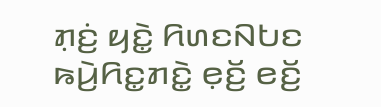ꤊ꤫ꤢꤦ꤬ ꤟꤢꤧ꤭ ꤖꤛꤢꤡꤝꤢ ꤒꤣꤧ꤬ꤖꤢ꤭ꤊꤢꤧ꤭ ꤕ꤫ꤢꤩ꤬ ꤕꤢꤩ꤬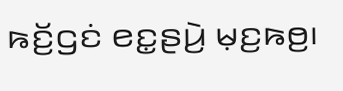ꤒꤢꤩ꤬ꤞꤢꤦ ꤕꤢ꤭ꤔꤣꤧ꤬ ꤗ꤫ꤢ꤬ꤒꤥ꤬꤯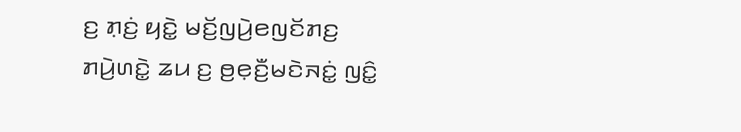ꤢ꤬ ꤊ꤫ꤢꤦ꤬ ꤟꤢꤧ꤭ ꤗꤢꤩ꤬ꤜꤣꤧ꤬ꤕꤜꤢꤩꤊꤢ꤬ ꤊꤣꤧ꤬ꤛꤢꤧ꤭ ꤘꤣ ꤢ꤬ ꤥ꤬ꤕ꤫ꤢꤪ꤬ꤗꤢꤧꤏꤢꤦ꤭ ꤜꤢꤨ꤭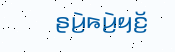ꤔꤣꤧ꤬ꤒꤣꤧ꤬ꤟꤢꤩ꤬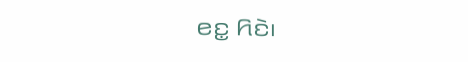ꤕꤢ꤭ ꤖꤢꤧ꤯